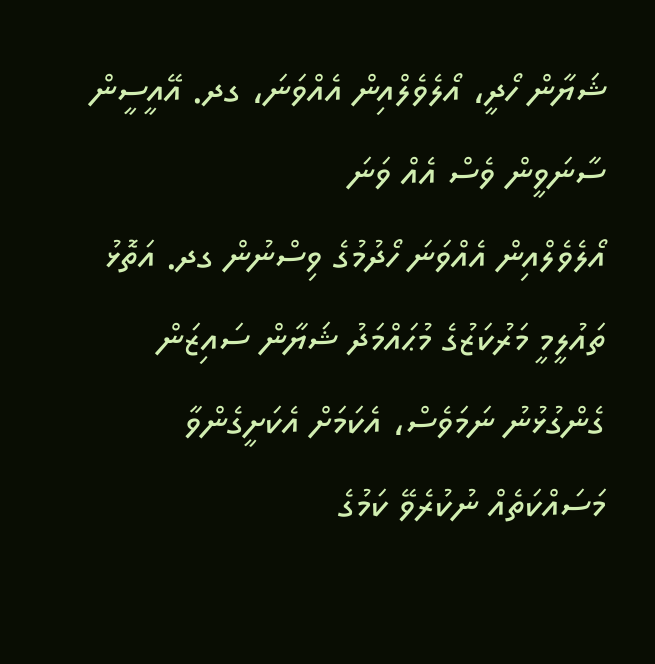ޝަޔާން ހޯދީ، އޯލެވެލްއިން އެއްވަނަ، ގދ. އޭއީސީން ސާނަވީން ވެސް އެއް ވަނަ
އޯލެވެލްއިން އެއްވަނަ ހޯދުމުގެ ވިސްނުން ގދ. އަތޮޅު ތައުލީމީ މަރުކަޒުގެ މުޙައްމަދު ޝަޔާން ސައިޒަން ގެންގުޅުނު ނަމަވެސް، އެކަމަށް އެކަށީގެންވާ މަސައްކަތެއް ނުކުރެވޭ ކަމުގެ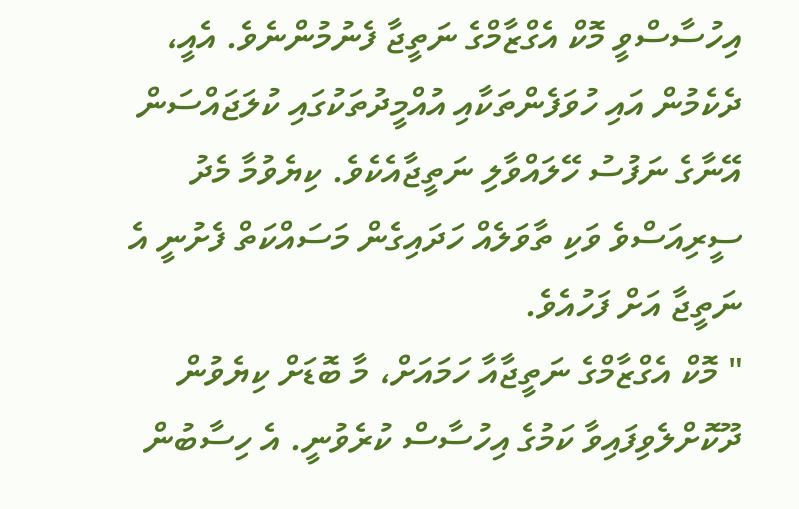އިހުސާސްވީ މޮކް އެގްޒާމްގެ ނަތީޖާ ފެނުމުންނެވެ. އެއީ، ދެކެމުން އައި ހުވަފެންތަކާއި އުއްމީދުތަކުގައި ކުލަޖައްސަން އޭނާގެ ނަފުސު ހޭލައްވާލި ނަތީޖާއެކެވެ. ކިޔެވުމާ މެދު ސީރިއަސްވެ ވަކި ތާވަލެއް ހަދައިގެން މަސައްކަތް ފެށުނީ އެ ނަތީޖާ އަށް ފަހުއެވެ.
" މޮކް އެގްޒާމްގެ ނަތީޖާއާ ހަމައަށް، މާ ބޮޑަށް ކިޔެވުން ދޫކޮށްލެވިފައިވާ ކަމުގެ އިހުސާސް ކުރެވުނީ. އެ ހިސާބުން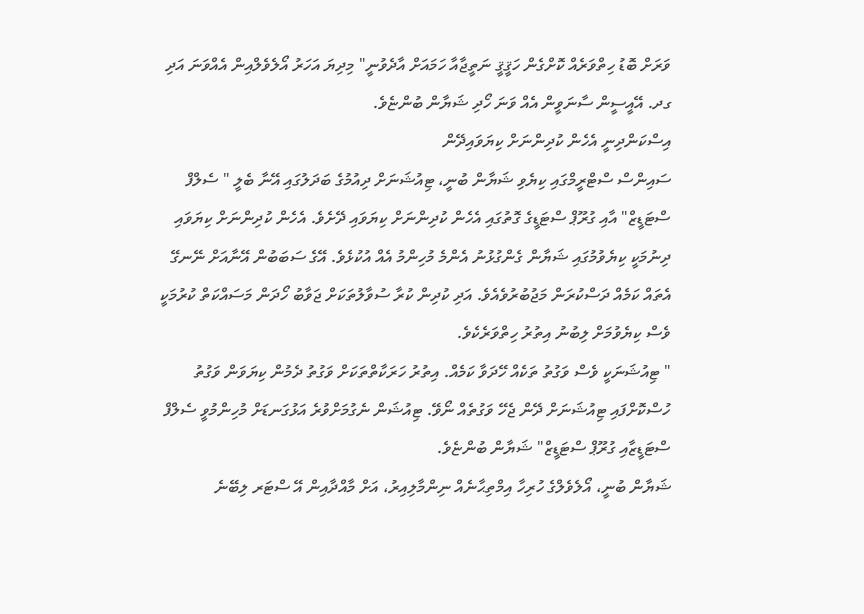ވަރަށް ބޮޑު ހިތްވަރެއް ކޮށްގެން ހަޤީޤީ ނަތީޖާއާ ހަމައަށް އާދެވުނީ" މިދިޔަ އަހަރު އޯލެވެލްއިން އެއްވަނަ އަދި ގދ. އޭއީސީން ސާނަވީން އެއް ވަނަ ހޯދި ޝަޔާން ބުންޏެވެ.
އިސްކަންދިނީ އެހެން ކުދިންނަށް ކިޔަވައިދޭން
ސައިންސް ސްޓްރީމްގައި ކިޔެވި ޝަޔާން ބުނީ، ޓިއުޝަނަށް ދިއުމުގެ ބަދަލުގައި އޭނާ ބެލީ " ސެލްފް ސްޓަޑީޒް" އާއި ގުރޫޕް ސްޓަޑީގެ ގޮތުގައި އެހެން ކުދިންނަށް ކިޔަވައި ދޭށެވެ. އެހެން ކުދިންނަށް ކިޔަވައި ދިނުމަކީ ކިޔެވުމުގައި ޝަޔާން ގެންގުޅުނު އެންމެ މުހިންމު އެއް އުކުޅެވެ. އޭގެ ސަބަބުން އޭނާއަށް ނޭނގޭ އެތައް ކަމެއް ދަސްކުރަން މަޖުބުރުވެއެވެ. އަދި ކުދިން ކުރާ ސުވާލުތަކަށް ޖަވާބު ހޯދަން މަސައްކަތް ކުރުމަކީ ވެސް ކިޔެވުމަށް ލިބުނު އިތުރު ހިތްވަރެކެވެ.
" ޓިއުޝަނަކީ ވެސް ވަގުތު ތަކެއް ހޭދަވާ ކަމެއް. އިތުރު ހަރަކާތްތަކަށް ވަގުތު ދެމުން ކިޔަވަން ވަގުތު ހުސްކޮށްފައި ޓިއުޝަނަށް ދޭން ޖެހޭ ވަގުތެއް ނޯވޭ. ޓިއުޝަން ނެގުމަށްވުރެ އަޅުގަނޑަށް މުހިންމުވީ ސެލްފް ސްޓަޑީޒާއި ގުރޫޕް ސްޓަޑީޒް" ޝަޔާން ބުންޏެވެ.
ޝަޔާން ބުނީ، އޯލެވެލްގެ ހުރިހާ އިމްތިޙާނެއް ނިންމާލިއިރު، އަށް މާއްދާއިން އޭ ސްޓަރ ލިބޭނެ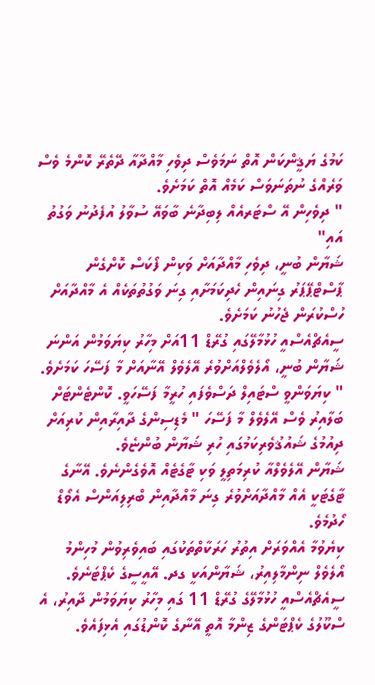ކަމުގެ ޔަޤީންކަން އޮތް ނަމަވެސް ދިވެހި މާއްދާއާ ދޭތެރޭ ކޮންމެ ވެސް ވަރެއްގެ ނުތަނަވަސް ކަމެއް އޮތް ކަމަށެވެ.
" ދިވެހިން އޭ ސްޓަރއެއް ލިބިދާނެ ބާވައޭ ސުވާލު އުފެދުނު ވަގުތު އައި"
ޝަޔާން ބުނީ، ދިވެހި މާއްދާއަށް ވަކިން ފޯކަސް ކޮށްގެން ޕާސްޓްޕޭޕަރު ގިނައިން ހެދިކަމަށާއި ގިނަ ވަގުތުތަކެއް އެ މާއްދާއަށް ހުސްކުރަން ޖެހުނު ކަމަށެވެ.
ސީއެޗްއެސްއީ ހުޅުމާލޭގައި ގުރޭޑް 11އަށް މިހާރު ކިޔަވަމުން އަންނަ ޝަޔާން ބުނީ، އޯލެވެލްއަށްވުރެ އޭލެވެލް އޭނާއަށް މާ ފަސޭހަ ކަމަށެވެ.
" ކިޔަވަންވީ ސްޓައިލް ދަސްވެފައި ހުރީމާ ފަސޭހަވީ. ކޮންޓެންޓަށް ބަލާއިރު ވެސް އޭލެވެލް މާ ފަސޭހަ " މެޑިސިންގެ ދާއިރާއިން ކުރިއަށް ދިއުމުގެ ޝައުޤުވެރިކަމުގައި ހުރި ޝަޔާން ބުންޏެވެ.
ޝަޔާން އޭލެވެލްއާ ކުރިމަތިލީ ވަކި ޓާގެޓެއް އޮވެގެންނެވެ. އޭނާގެ ޓާގެޓަކީ އެއް މާއްދާއަށްވުރެ ގިނަ މާއްދާއިން ބްރިލިއަންސް އެވޯޑް ހޯދުމެވެ.
ކިޔެވުމާ އެއްވަރަށް އިތުރު ހަރަކާތްތަކުގައި ބައިވެރިވުން މުހިންމު
އޯލެވެލް ނިންމާލިއިރު، ޝަޔާންއަކީ ގދ. އޭއީސީގެ ކެޕްޓަނެވެ. ސީއެޗްއެސްއީ ހުޅުމާލޭގެ ގުރޭޑް 11 ގައި މިހާރު ކިޔަވަމުން ދާއިރު، އެ ސްކޫލުގެ ކެޕްޓަންގެ ޒިންމާ އޮތީ އޭނާގެ ކޮންޑުގައި އެޅިފައެވެ.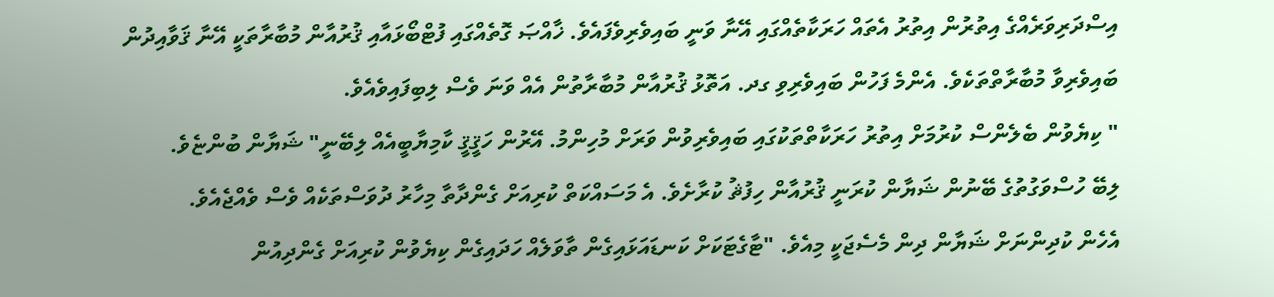އިސްދަރިވަރެއްގެ އިތުރުން އިތުރު އެތައް ހަރަކާތެއްގައި އޭނާ ވަނީ ބައިވެރިވެފައެވެ. ޚާއްޞަ ގޮތެއްގައި ފުޓްބޯޅައާއި ޤުރުއާން މުބާރާތަކީ އޭނާ ޤަވާއިދުން ބައިވެރިވާ މުބާރާތްތަކެވެ. އެންމެ ފަހުން ބައިވެރިވި ގދ. އަތޮޅު ޤުރުއާން މުބާރާތުން އެއް ވަނަ ވެސް ލިބިފައިވެއެވެ.
" ކިޔެވުން ބެލެންސް ކުރުމަށް އިތުރު ހަރަކާތްތަކުގައި ބައިވެރިވުން ވަރަށް މުހިންމު. އޭރުން ހަޤީޤީ ކާމިޔާބީއެއް ލިބޭނީ" ޝަޔާން ބުންޏެވެ.
ލިބޭ ހުސްވަގުތުގެ ބޭނުން ޝަޔާން ކުރަނީ ޤުރުއާން ހިފުޘު ކުރާށެވެ. އެ މަސައްކަތް ކުރިއަށް ގެންދާތާ މިހާރު ދުވަސްތަކެއް ވެސް ވެއްޖެއެވެ.
އެހެން ކުދިންނަށް ޝަޔާން ދިން މެސެޖަކީ މިއެވެ. "ޓާގެޓަކަށް ކަނޑައަޅައިގެން ތާވަލެއް ހަދައިގެން ކިޔެވުން ކުރިއަށް ގެންދިއުން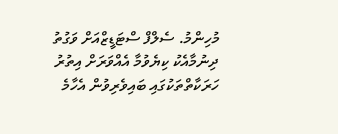މުހިންމު. ސެލްފް ސްޓަޑީޒްއަށް ވަގުތު ދިނުމާއެކު ކިޔެވުމާ އެއްވަރަށް އިތުރު ހަރަކާތްތަކުގައި ބައިވެރިވުން އެހާމެ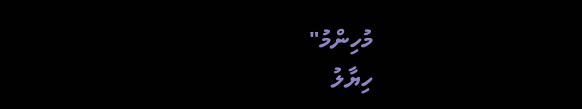މުހިންމު"
ހިޔާލު